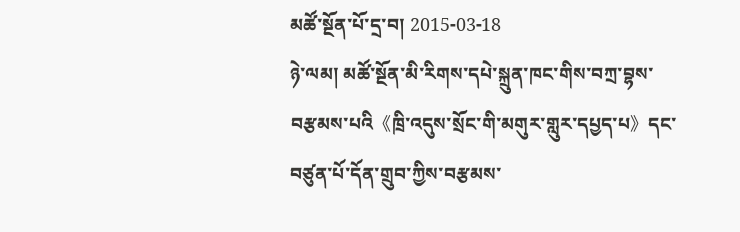མཚོ་སྔོན་པོ་དྲ་བ། 2015-03-18
ཉེ་ལམ། མཚོ་སྔོན་མི་རིགས་དཔེ་སྐྲུན་ཁང་གིས་བཀྲ་བྷས་བརྩམས་པའི《ཁྲི་འདུས་སྲོང་གི་མགུར་གླུར་དཔྱད་པ》དང་བཙུན་པོ་དོན་གྲུབ་ཀྱིས་བརྩམས་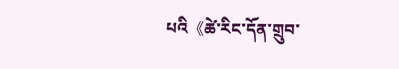པའི《ཚེ་རིང་དོན་གྲུབ་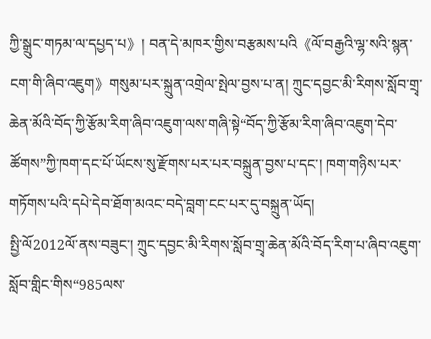ཀྱི་སྒྲུང་གཏམ་ལ་དཔྱད་པ》། བན་དེ་མཁར་གྱིས་བརྩམས་པའི《ལོ་བརྒྱའི་ལྷ་སའི་སྙན་ངག་གི་ཞིབ་འཇུག》གསུམ་པར་སྐྲུན་འགྲེལ་སྤེལ་བྱས་པ་ན། ཀྲུང་དབྱང་མི་རིགས་སློབ་གྲྭ་ཆེན་མོའི་བོད་ཀྱི་རྩོམ་རིག་ཞིབ་འཇུག་ལས་གཞི་སྟེ“བོད་ཀྱི་རྩོམ་རིག་ཞིབ་འཇུག་དེབ་ཚོགས”ཀྱི་ཁག་དང་པོ་ཡོངས་སུ་རྫོགས་པར་པར་བསྐྲུན་བྱས་པ་དང་། ཁག་གཉིས་པར་གཏོགས་པའི་དཔེ་དེབ་ཐོག་མའང་བདེ་བླག་ངང་པར་དུ་བསྐྲུན་ཡོད།
སྤྱི་ལོ2012ལོ་ནས་བཟུང་། ཀྲུང་དབྱང་མི་རིགས་སློབ་གྲྭ་ཆེན་མོའི་བོད་རིག་པ་ཞིབ་འཇུག་སློབ་གླིང་གིས“985ལས་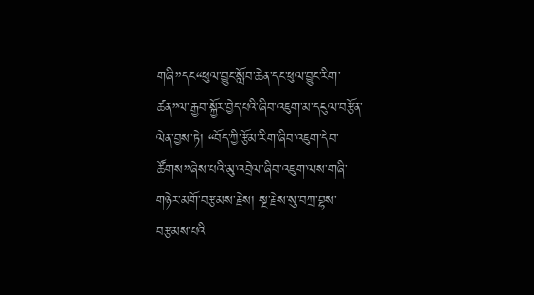གཞི”དང“ཕུལ་བྱུང་སློབ་ཆེན་དང་ཕུལ་བྱུང་རིག་ཚན”ལ་རྒྱབ་སྐྱོར་བྱེད་པའི་ཞིབ་འཇུག་མ་དངུལ་བརྩོན་ལེན་བྱས་ཏེ། “བོད་ཀྱི་རྩོམ་རིག་ཞིབ་འཇུག་དེབ་ཚོགས”ཞེས་པའི་མུ་འབྲེལ་ཞིབ་འཇུག་ལས་གཞི་གཉེར་མགོ་བརྩམས་རྗེས། སྔ་རྗེས་སུ་བཀྲ་བྷས་བརྩམས་པའི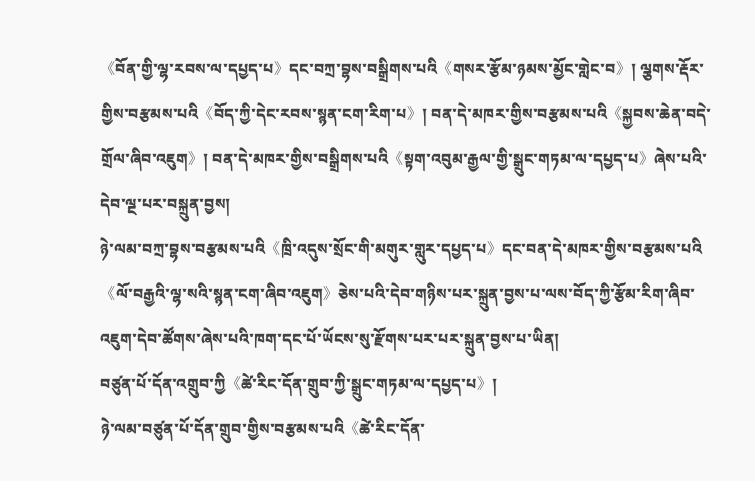《བོན་གྱི་ལྷ་རབས་ལ་དཔྱད་པ》དང་བཀྲ་བྷས་བསྒྲིགས་པའི《གསར་རྩོམ་ཉམས་མྱོང་གླེང་བ》། ལྕགས་རྡོར་གྱིས་བརྩམས་པའི《བོད་ཀྱི་དེང་རབས་སྙན་ངག་རིག་པ》། བན་དེ་མཁར་གྱིས་བརྩམས་པའི《སྐྱབས་ཆེན་བདེ་གྲོལ་ཞིབ་འཇུག》། བན་དེ་མཁར་གྱིས་བསྒྲིགས་པའི《སྟག་འབུམ་རྒྱལ་གྱི་སྒྲུང་གཏམ་ལ་དཔྱད་པ》ཞེས་པའི་དེབ་ལྔ་པར་བསྐྲུན་བྱས།
ཉེ་ལམ་བཀྲ་བྷས་བརྩམས་པའི《ཁྲི་འདུས་སྲོང་གི་མགུར་གླུར་དཔྱད་པ》དང་བན་དེ་མཁར་གྱིས་བརྩམས་པའི《ལོ་བརྒྱའི་ལྷ་སའི་སྙན་ངག་ཞིབ་འཇུག》ཅེས་པའི་དེབ་གཉིས་པར་སྐྲུན་བྱས་པ་ལས་བོད་ཀྱི་རྩོམ་རིག་ཞིབ་འཇུག་དེབ་ཚོགས་ཞེས་པའི་ཁག་དང་པོ་ཡོངས་སུ་རྫོགས་པར་པར་སྐྲུན་བྱས་པ་ཡིན།
བཙུན་པོ་དོན་འགྲུབ་ཀྱི《ཚེ་རིང་དོན་གྲུབ་ཀྱི་སྒྲུང་གཏམ་ལ་དཔྱད་པ》།
ཉེ་ལམ་བཙུན་པོ་དོན་གྲུབ་གྱིས་བརྩམས་པའི《ཚེ་རིང་དོན་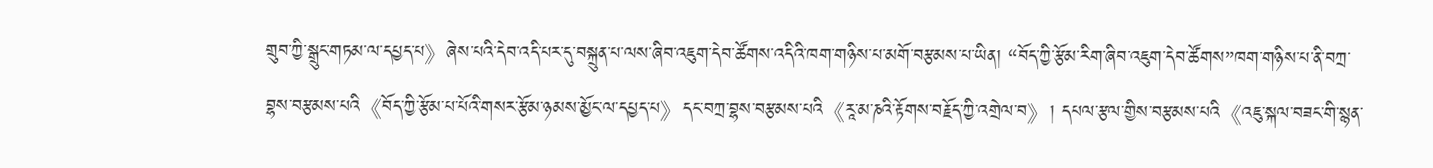གྲུབ་ཀྱི་སྒྲུང་གཏམ་ལ་དཔྱད་པ》ཞེས་པའི་དེབ་འདི་པར་དུ་བསྐྲུན་པ་ལས་ཞིབ་འཇུག་དེབ་ཚོགས་འདིའི་ཁག་གཉིས་པ་མགོ་བརྩམས་པ་ཡིན། “བོད་ཀྱི་རྩོམ་རིག་ཞིབ་འཇུག་དེབ་ཚོགས”ཁག་གཉིས་པ་ནི་བཀྲ་བྷས་བརྩམས་པའི《བོད་ཀྱི་རྩོམ་པ་པོའི་གསར་རྩོམ་ཉམས་མྱོང་ལ་དཔྱད་པ》དང་བཀྲ་བྷས་བརྩམས་པའི《རཱ་མ་ཎའི་རྟོགས་བརྗོད་ཀྱི་འགྲེལ་བ》། དཔལ་རྩལ་གྱིས་བརྩམས་པའི《འཇུ་སྐལ་བཟང་གི་སྙན་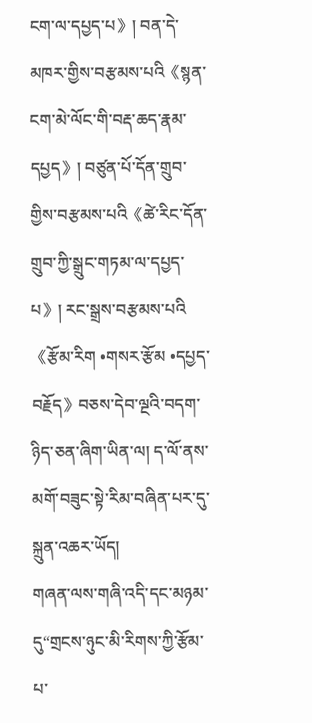ངག་ལ་དཔྱད་པ》། བན་དེ་མཁར་གྱིས་བརྩམས་པའི《སྙན་ངག་མེ་ལོང་གི་བརྡ་ཆད་རྣམ་དཔྱད》། བཙུན་པོ་དོན་གྲུབ་གྱིས་བརྩམས་པའི《ཚེ་རིང་དོན་གྲུབ་ཀྱི་སྒྲུང་གཏམ་ལ་དཔྱད་པ》། རང་སྒྲས་བརྩམས་པའི《རྩོམ་རིག •གསར་རྩོམ •དཔྱད་བརྗོད》བཅས་དེབ་ལྔའི་བདག་ཉིད་ཅན་ཞིག་ཡིན་ལ། ད་ལོ་ནས་མགོ་བཟུང་སྟེ་རིམ་བཞིན་པར་དུ་སྐྲུན་འཆར་ཡོད།
གཞན་ལས་གཞི་འདི་དང་མཉམ་དུ“གྲངས་ཉུང་མི་རིགས་ཀྱི་རྩོམ་པ་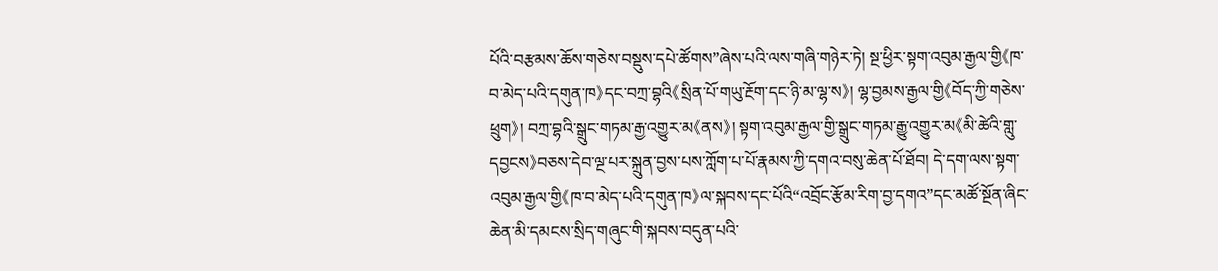པོའི་བརྩམས་ཆོས་གཅེས་བསྡུས་དཔེ་ཚོགས”ཞེས་པའི་ལས་གཞི་གཉེར་ཏེ། སྔ་ཕྱིར་སྟག་འབུམ་རྒྱལ་གྱི《ཁ་བ་མེད་པའི་དགུན་ཁ》དང་བཀྲ་བྷའི《སྲིན་པོ་གཡུ་རྔོག་དང་ཉི་མ་ལྷ་ས》། ལྷ་བྱམས་རྒྱལ་གྱི《བོད་ཀྱི་གཅེས་ཕྲུག》། བཀྲ་བྷའི་སྒྲུང་གཏམ་རྒྱ་འགྱུར་མ《ནས》། སྟག་འབུམ་རྒྱལ་གྱི་སྒྲུང་གཏམ་རྒྱུ་འགྱུར་མ《མི་ཚེའི་གླུ་དབྱངས》བཅས་དེབ་ལྔ་པར་སྐྲུན་བྱས་པས་ཀློག་པ་པོ་རྣམས་ཀྱི་དགའ་བསུ་ཆེན་པོ་ཐོབ། དེ་དག་ལས་སྟག་འབུམ་རྒྱལ་གྱི《ཁ་བ་མེད་པའི་དགུན་ཁ》ལ་སྐབས་དང་པོའི“འབྲོང་རྩོམ་རིག་བྱ་དགའ”དང་མཚོ་སྔོན་ཞིང་ཆེན་མི་དམངས་སྲིད་གཞུང་གི་སྐབས་བདུན་པའི་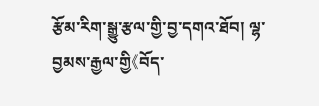རྩོམ་རིག་སྒྱུ་རྩལ་གྱི་བྱ་དགའ་ཐོབ། ལྷ་བྱམས་རྒྱལ་གྱི《བོད་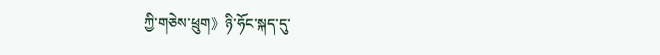ཀྱི་གཅེས་ཕྲུག》ཉི་ཧོང་སྐད་དུ་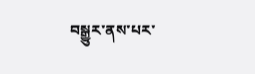བསྒྱུར་ནས་པར་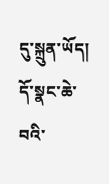དུ་སྐྲུན་ཡོད།
དོ་སྣང་ཆེ་བའི་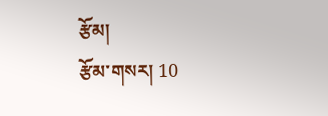རྩོམ།
རྩོམ་གསར། 10